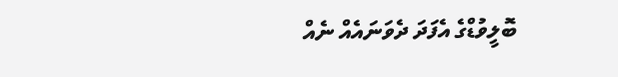ބޮލީވުޑްގެ އެފަދަ ދެވަނައެއް ނެއް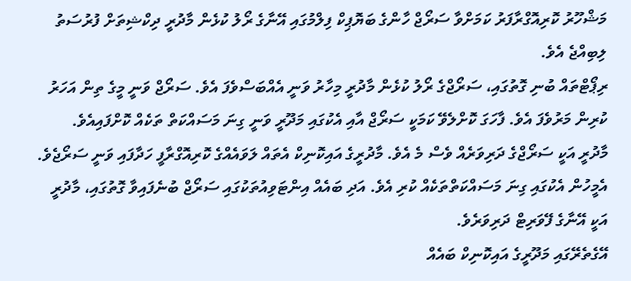މަޝްހޫރު ކޮރިއޮގްރާފަރު ކަމަށްވާ ސަރޯޖް ހާންގެ ބަޔޮޕިކް ފިލްމުގައި އޭނާގެ ރޯލު ކުޅެން މާދުރީ ދިކްޝިތަށް ފުރުސަތު ލިބިއްޖެ އެވެ.
ރިޕޯޓްތައް ބުނި ގޮތުގައި، ސަރޯޖްގެ ރޯލު ކުޅެން މާދުރީ މިހާރު ވަނީ އެއްބަސްވެފަ އެވެ. ސަރޯޖް ވަނީ މީގެ ތިން އަހަރު ކުރިން މަރުވެފަ އެވެ. ފާހަގަ ކޮށްލެވޭ ކަމަކީ ސަރޯޖް އާއި އެކުގައި މަދޫރީ ވަނީ ގިނަ މަސައްކަތް ތަކެއް ކޮށްފައިއެވެ.
މާދުރީ އަކީ ސަރޯޖްގެ ދަރިވަރެއް ވެސް މެ އެވެ. މާދުރީގެ އައިކޮނިކް އެތައް ލަވައެއްގެ ކޮރިއޮގްރާފީ ހަދާފައި ވަނީ ސަރޯޖެވެ. އެމީހުން އެކުގައި ގިނަ މަސައްކަތްތަކެއް ކުރި އެވެ. އަދި ބައެއް އިންޓަވިއުތަކުގައި ސަރޯޖް ބުނެފައިވާ ގޮތުގައި، މާދުރީ އަކީ އޭނާގެ ފޭވަރިޓް ދަރިވަރެވެ.
އޭގެތެރޭގައި މަދޫރީގެ އައިކޮނިކް ބައެއް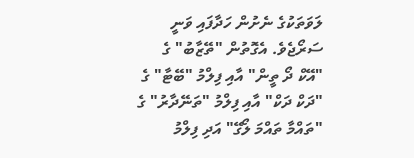ލަވަތަކުގެ ނެށުން ހަދާފައި ވަނީ ސަރޯޖެވެ. އެގޮތުން "ތޭޒާބު" ގެ "އޭކް ދޯ ތީން" އާއި ފިލްމު "ބޭޓާ" ގެ "ދަކް ދަކް" އާއި ފިލްމު "ތަނޭދާރު" ގެ "ތައްމާ ތައްމަ ލޯގޭ" އަދި ފިލްމު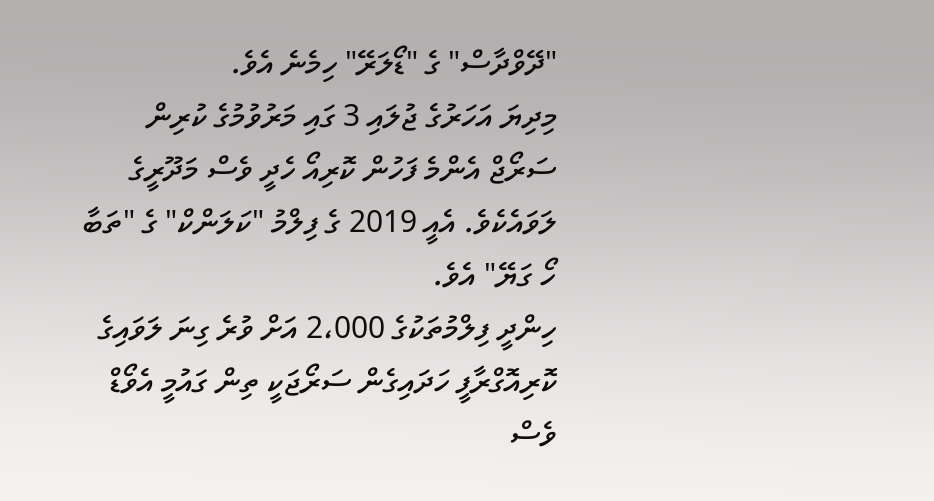"ދޭވްދާސް" ގެ "ޑޯލަރޭ" ހިމެނެ އެވެ.
މިދިޔަ އަހަރުގެ ޖުލައި 3 ގައި މަރުވުމުގެ ކުރިން ސަރޯޖް އެންމެ ފަހުން ކޮރިއޯ ހެދީ ވެސް މަދޫރީގެ ލަވައެކެވެ. އެއީ 2019 ގެ ފިލްމު "ކަލަންކް" ގެ "ތަބާ ހޯ ގަޔޭ" އެވެ.
ހިންދީ ފިލްމުތަކުގެ 2،000 އަށް ވުރެ ގިނަ ލަވައިގެ ކޮރިއޮގްރާފީ ހަދައިގެން ސަރޯޖަކީ ތިން ގައުމީ އެވޯޑް ވެސް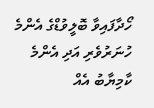ހޯދާފައިވާ ބޮލީވުޑްގެ އެންމެ ހުނަރުވެރި އަދި އެންމެ ކާމިޔާބު އެއް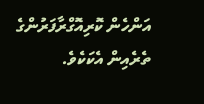އަންހެން ކޮރިއޮގްރާފަރުންގެ ތެރެއިން އެކަކެވެ.